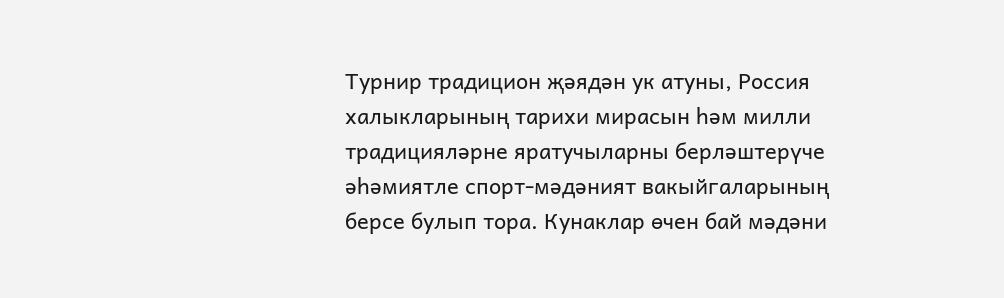Турнир традицион җәядән ук атуны, Россия халыкларының тарихи мирасын һәм милли традицияләрне яратучыларны берләштерүче әһәмиятле спорт-мәдәният вакыйгаларының берсе булып тора. Кунаклар өчен бай мәдәни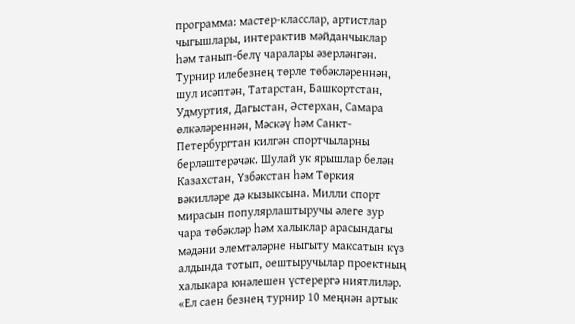программа: мастер-класслар, артистлар чыгышлары, интерактив мәйданчыклар һәм танып-белү чаралары әзерләнгән. Турнир илебезнең төрле төбәкләреннән, шул исәптән, Татарстан, Башкортстан, Удмуртия, Дагыстан, Әстерхан, Самара өлкәләреннән, Мәскәү һәм Санкт-Петербургтан килгән спортчыларны берләштерәчәк. Шулай ук ярышлар белән Казахстан, Үзбәкстан һәм Төркия вәкилләре дә кызыксына. Милли спорт мирасын популярлаштыручы әлеге зур чара төбәкләр һәм халыклар арасындагы мәдәни элемтәләрне ныгыту максатын күз алдында тотып, оештыручылар проектның халыкара юнәлешен үстерергә ниятлиләр.
«Ел саен безнең турнир 10 меңнән артык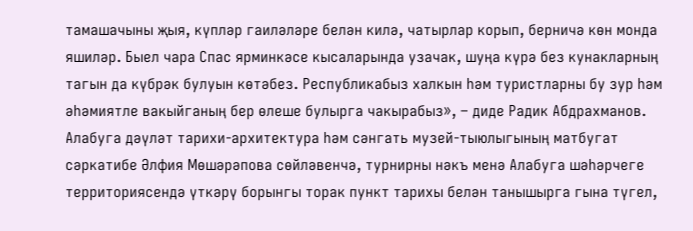тамашачыны җыя, күпләр гаиләләре белән килә, чатырлар корып, берничә көн монда яшиләр. Быел чара Спас ярминкәсе кысаларында узачак, шуңа күрә без кунакларның тагын да күбрәк булуын көтәбез. Республикабыз халкын һәм туристларны бу зур һәм әһәмиятле вакыйганың бер өлеше булырга чакырабыз», – диде Радик Абдрахманов.
Алабуга дәүләт тарихи-архитектура һәм сәнгать музей-тыюлыгының матбугат сәркатибе Әлфия Мөшәрәпова сөйләвенчә, турнирны нәкъ менә Алабуга шәһәрчеге территориясендә үткәрү борынгы торак пункт тарихы белән танышырга гына түгел,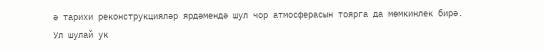ә тарихи реконструкцияләр ярдәмендә шул чор атмосферасын тоярга да мөмкинлек бирә.
Ул шулай ук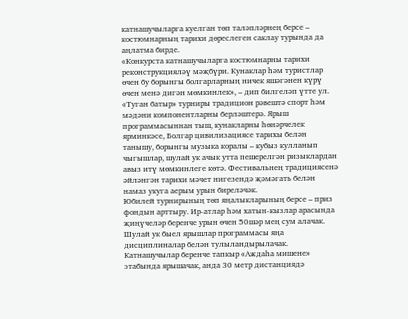катнашучыларга куелган төп таләпләрнең берсе – костюмнарның тарихи дөреслеген саклау турында да аңлатма бирде.
«Конкурста катнашучыларга костюмнарны тарихи реконструкцияләү мәҗбүри. Кунаклар һәм туристлар өчен бу борынгы болгарларның ничек яшәгәнен күрү өчен менә дигән мөмкинлек», – дип билгеләп үтте ул.
«Туган батыр» турниры традицион рәвештә спорт һәм мәдәни компонентларны берләштерә. Ярыш программасыннан тыш, кунакларны һөнәрчелек ярминкәсе, Болгар цивилизациясе тарихы белән танышу, борынгы музыка коралы – кубыз кулланып чыгышлар, шулай ук ачык утта пешерелгән ризыклардан авыз итү мөмкинлеге көтә. Фестивальнең традициясенә әйләнгән тарихи мәчет нигезендә җәмәгать белән намаз укуга аерым урын биреләчәк.
Юбилей турнирының төп яңалыкларының берсе – приз фондын арттыру. Ир-атлар һәм хатын-кызлар арасында җиңүчеләр беренче урын өчен 50шәр мең сум алачак.
Шулай ук быел ярышлар программасы яңа дисциплиналар белән тулыландырылачак. Катнашучылар беренче тапкыр «Аждаһа мишене» этабында ярышачак, анда 30 метр дистанциядә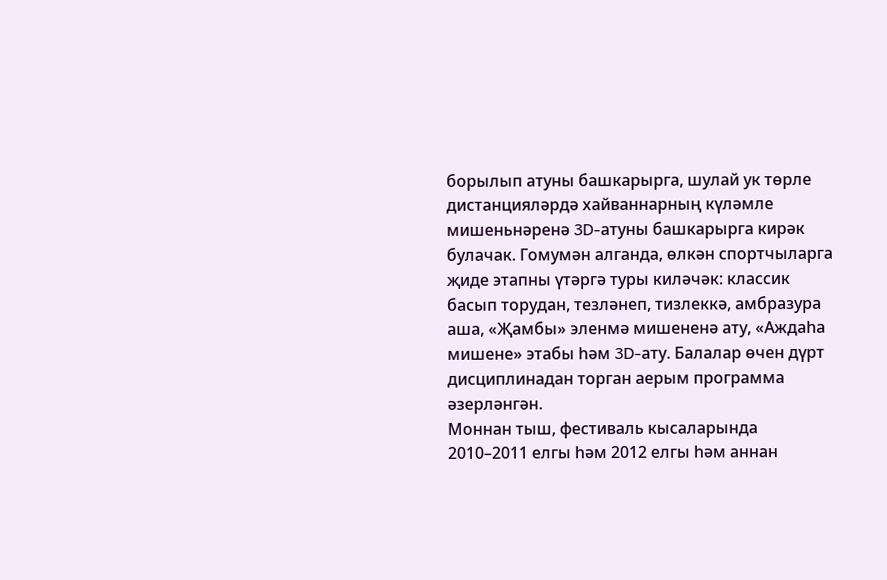борылып атуны башкарырга, шулай ук төрле дистанцияләрдә хайваннарның күләмле мишеньнәренә 3D-атуны башкарырга кирәк булачак. Гомумән алганда, өлкән спортчыларга җиде этапны үтәргә туры киләчәк: классик басып торудан, тезләнеп, тизлеккә, амбразура аша, «Җамбы» эленмә мишененә ату, «Аждаһа мишене» этабы һәм 3D-ату. Балалар өчен дүрт дисциплинадан торган аерым программа әзерләнгән.
Моннан тыш, фестиваль кысаларында 2010–2011 елгы һәм 2012 елгы һәм аннан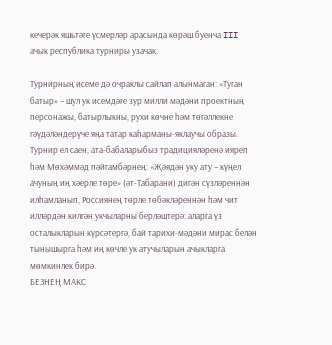кечерәк яшьтәге үсмерләр арасында көрәш буенча III ачык республика турниры узачак.

Турнирның исеме дә очраклы сайлап алынмаган: «Туган батыр» – шул ук исемдәге зур милли мәдәни проектның персонажы, батырлыкны, рухи көчне һәм төгәллекне гәүдәләндерүче яңа татар каһарманы-яклаучы образы. Турнир ел саен, ата-бабаларыбыз традицияләренә ияреп һәм Мөхәммәд пәйгамбәрнең: «Җәядән уку ату – күңел ачуның иң хәерле төре» (әт-Табарани) дигән сүзләреннән илһамланып, Россиянең төрле төбәкләреннән һәм чит илләрдән килгән укчыларны берләштерә: аларга үз осталыкларын күрсәтергә, бай тарихи-мәдәни мирас белән тынышырга һәм иң көчле ук атучыларын ачыкларга мөмкинлек бирә.
БЕЗНЕҢ МАКС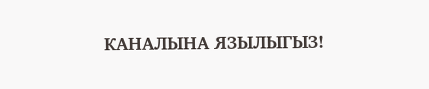КАНАЛЫНА ЯЗЫЛЫГЫЗ!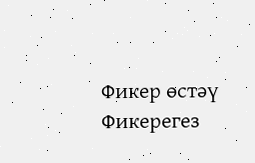Фикер өстәү
Фикерегез